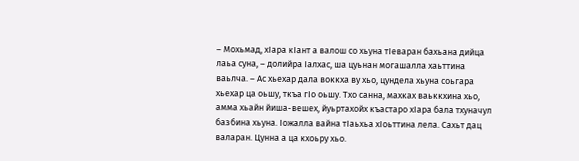– Мохьмад, хІара кІант а валош со хьуна тІеваран бахьана дийца лаьа суна, – долийра Іалхас, ша цуьнан могашалла хаьттина ваьлча. – Ас хьехар дала воккха ву хьо, цундела хьуна соьгара хьехар ца оьшу, ткъа гІо оьшу. Тхо санна, махках ваьккхина хьо, амма хьайн йиша-вешех, йуьртахойх къастаро хІара бала тхуначул базбина хьуна. Іожалла вайна тІаьхьа хІоьттина лела. Сахьт дац валаран. Цунна а ца кхоьру хьо.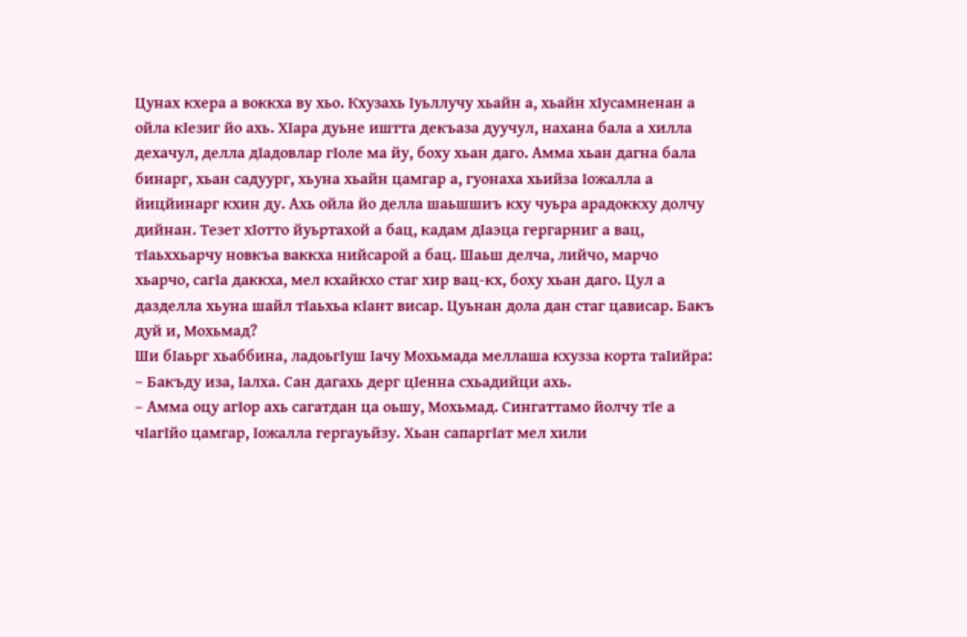Цунах кхера а воккха ву хьо. Кхузахь Іуьллучу хьайн а, хьайн хІусамненан а ойла кІезиг йо ахь. ХІара дуьне иштта декъаза дуучул, нахана бала а хилла дехачул, делла дІадовлар гІоле ма йу, боху хьан даго. Амма хьан дагна бала бинарг, хьан садуург, хьуна хьайн цамгар а, гуонаха хьийза Іожалла а йицйинарг кхин ду. Ахь ойла йо делла шаьшшиъ кху чуьра арадоккху долчу дийнан. Тезет хІотто йуьртахой а бац, кадам дІаэца гергарниг а вац, тІаьххьарчу новкъа ваккха нийсарой а бац. Шаьш делча, лийчо, марчо хьарчо, сагІа даккха, мел кхайкхо стаг хир вац-кх, боху хьан даго. Цул а дазделла хьуна шайл тІаьхьа кІант висар. Цуьнан дола дан стаг цависар. Бакъ дуй и, Мохьмад?
Ши бІаьрг хьаббина, ладоьгІуш Іачу Мохьмада меллаша кхузза корта таІийра:
– Бакъду иза, Іалха. Сан дагахь дерг цІенна схьадийци ахь.
– Амма оцу агІор ахь сагатдан ца оьшу, Мохьмад. Сингаттамо йолчу тІе а чІагІйо цамгар, Іожалла гергауьйзу. Хьан сапаргІат мел хили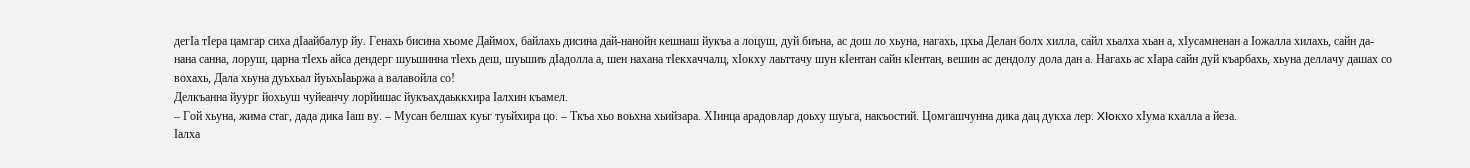дегІа тІера цамгар сиха дІаайбалур йу. Генахь бисина хьоме Даймох, байлахь дисина дай-нанойн кешнаш йукъа а лоцуш, дуй биъна, ас дош ло хьуна, нагахь, цхьа Делан болх хилла, сайл хьалха хьан а, хІусамненан а Іожалла хилахь, сайн да-нана санна, лоруш, царна тІехь айса дендерг шуьшинна тІехь деш, шуьшиъ дІадолла а, шен нахана тІекхаччалц, хІокху лаьттачу шун кІентан сайн кІентан, вешин ас дендолу дола дан а. Нагахь ас хІара сайн дуй къарбахь, хьуна деллачу дашах со вохахь, Дала хьуна дуьхьал йуьхьІаьржа а валавойла со!
Делкъанна йуург йохьуш чуйеанчу лорйишас йукъахдаьккхира Іалхин къамел.
– Гой хьуна, жима стаг, дада дика Іаш ву. – Мусан белшах куьг туьйхира цо. – Ткъа хьо воьхна хьийзара. ХІинца арадовлар доьху шуьга, накъостий. Цомгашчунна дика дац дукха лер. XIoкхо хІума кхалла а йеза.
Іалха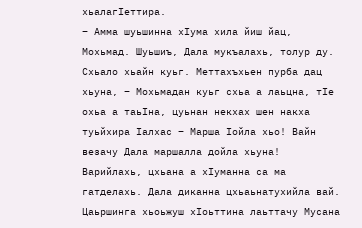хьалагІеттира.
– Амма шуьшинна хІума хила йиш йац, Мохьмад. Шуьшиъ, Дала мукъалахь, толур ду. Схьало хьайн куьг. Меттахъхьен пурба дац хьуна, – Мохьмадан куьг схьа а лаьцна, тIe охьа а таьІна, цуьнан некхах шен накха туьйхира Іалхас – Марша Іойла хьо! Вайн везачу Дала маршалла дойла хьуна! Варийлахь, цхьана а хІуманна са ма гатделахь. Дала диканна цхьаьнатухийла вай.
Цаьршинга хьоьжуш хІоьттина лаьттачу Мусана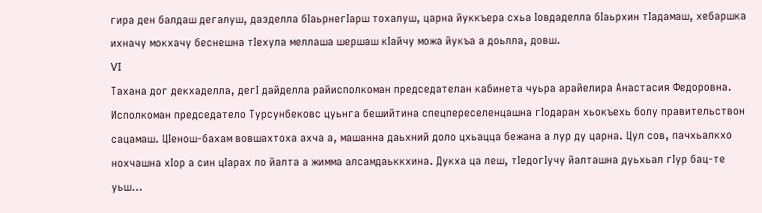гира ден балдаш дегалуш, дазделла бІаьрнегІарш тохалуш, царна йуккъера схьа Іовдаделла бІаьрхин тІадамаш, хебаршка ихначу мокхачу беснешна тІехула меллаша шершаш кІайчу можа йукъа а доьлла, довш.
VI
Тахана дог декхаделла, дегІ дайделла райисполкоман председателан кабинета чуьра арайелира Анастасия Федоровна.
Исполкоман председатело Турсунбековс цуьнга бешийтина спецпереселенцашна гІодаран хьокъехь болу правительствон сацамаш. ЦІенош-бахам вовшахтоха ахча а, машанна даьхний доло цхьацца бежана а лур ду царна. Цул сов, пачхьалкхо нохчашна хІор а син цІарах ло йалта а жимма алсамдаьккхина. Дукха ца леш, тІедогІучу йалташна дуьхьал гІур бац-те уьш…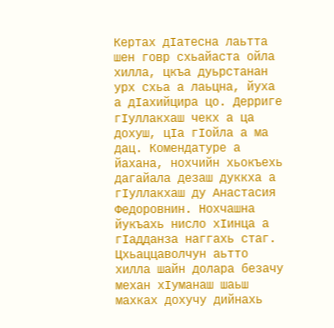Кертах дІатесна лаьтта шен говр схьайаста ойла хилла, цкъа дуьрстанан урх схьа а лаьцна, йуха а дІахийцира цо. Дерриге гІуллакхаш чекх а ца дохуш, цІа гІойла а ма дац. Комендатуре а йахана, нохчийн хьокъехь дагайала дезаш дуккха а гІуллакхаш ду Анастасия Федоровнин. Нохчашна йукъахь нисло хІинца а гІадданза наггахь стаг. Цхьаццаволчун аьтто хилла шайн долара безачу механ хІуманаш шаьш махках дохучу дийнахь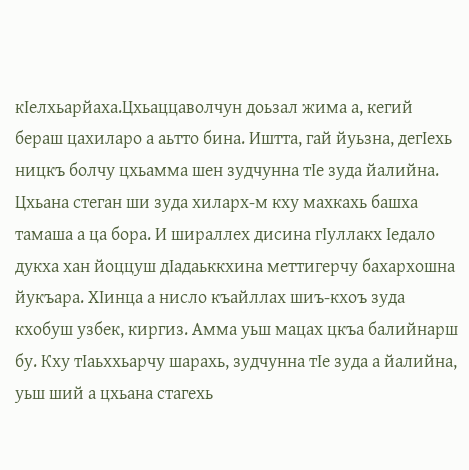кІелхьарйаха.Цхьаццаволчун доьзал жима а, кегий бераш цахиларо а аьтто бина. Иштта, гай йуьзна, дегІехь ницкъ болчу цхьамма шен зудчунна тІе зуда йалийна. Цхьана стеган ши зуда хиларх-м кху махкахь башха тамаша а ца бора. И шираллех дисина гІуллакх Іедало дукха хан йоццуш дІадаьккхина меттигерчу бахархошна йукъара. ХІинца а нисло къайллах шиъ-кхоъ зуда кхобуш узбек, киргиз. Амма уьш мацах цкъа балийнарш бу. Кху тІаьххьарчу шарахь, зудчунна тІе зуда а йалийна, уьш ший а цхьана стагехь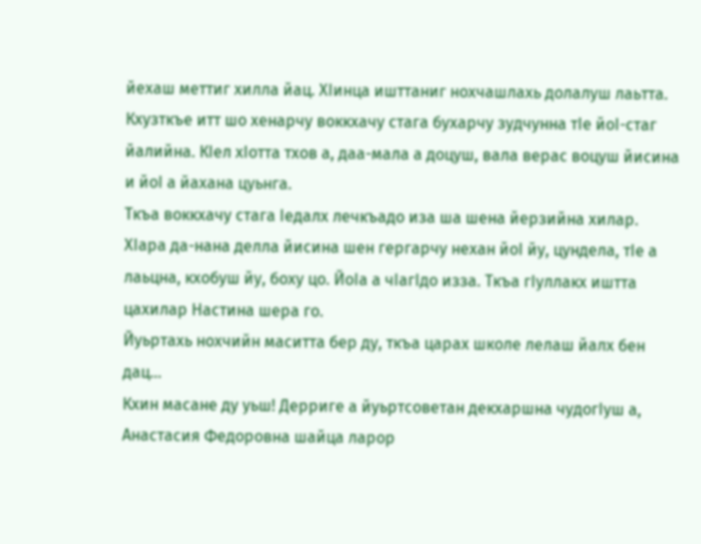йехаш меттиг хилла йац. ХІинца ишттаниг нохчашлахь долалуш лаьтта. Кхузткъе итт шо хенарчу воккхачу стага бухарчу зудчунна тІе йоІ-стаг йалийна. КІел хІотта тхов а, даа-мала а доцуш, вала верас воцуш йисина и йоІ а йахана цуьнга.
Ткъа воккхачу стага Іедалх лечкъадо иза ша шена йерзийна хилар. ХІара да-нана делла йисина шен гергарчу нехан йоІ йу, цундела, тІе а лаьцна, кхобуш йу, боху цо. ЙоІа а чІагІдо изза. Ткъа гІуллакх иштта цахилар Настина шера го.
Йуьртахь нохчийн маситта бер ду, ткъа царах школе лелаш йалх бен дац…
Кхин масане ду уьш! Дерриге а йуьртсоветан декхаршна чудогІуш а, Анастасия Федоровна шайца ларор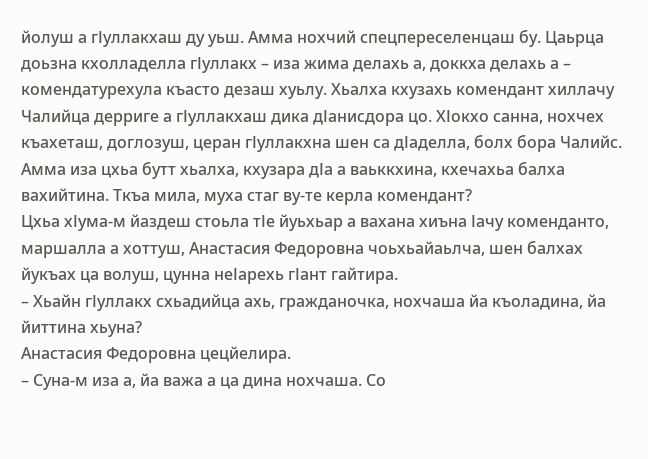йолуш а гІуллакхаш ду уьш. Амма нохчий спецпереселенцаш бу. Цаьрца доьзна кхолладелла гІуллакх – иза жима делахь а, доккха делахь а – комендатурехула къасто дезаш хуьлу. Хьалха кхузахь комендант хиллачу Чалийца дерриге а гІуллакхаш дика дІанисдора цо. ХІокхо санна, нохчех къахеташ, доглозуш, церан гІуллакхна шен са дІаделла, болх бора Чалийс. Амма иза цхьа бутт хьалха, кхузара дІа а ваьккхина, кхечахьа балха вахийтина. Ткъа мила, муха стаг ву-те керла комендант?
Цхьа хІума-м йаздеш стоьла тІе йуьхьар а вахана хиъна Іачу коменданто, маршалла а хоттуш, Анастасия Федоровна чоьхьайаьлча, шен балхах йукъах ца волуш, цунна неІарехь гІант гайтира.
– Хьайн гІуллакх схьадийца ахь, гражданочка, нохчаша йа къоладина, йа йиттина хьуна?
Анастасия Федоровна цецйелира.
– Суна-м иза а, йа важа а ца дина нохчаша. Со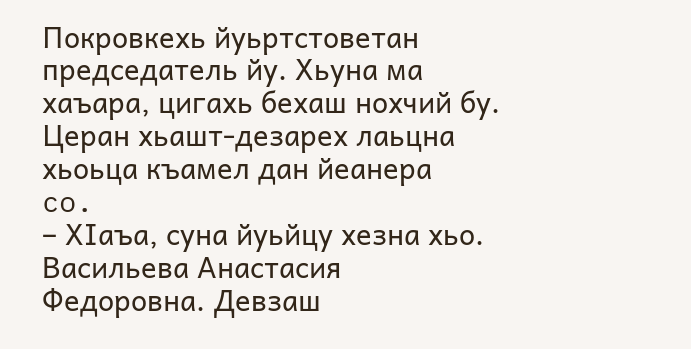Покровкехь йуьртстоветан председатель йу. Хьуна ма хаъара, цигахь бехаш нохчий бу. Церан хьашт-дезарех лаьцна хьоьца къамел дан йеанеpa co.
– ХІаъа, суна йуьйцу хезна хьо. Васильева Анастасия Федоровна. Девзаш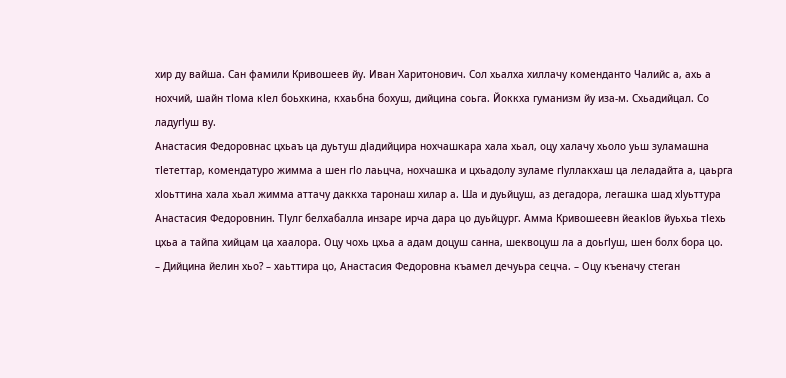хир ду вайша. Сан фамили Кривошеев йу. Иван Харитонович. Сол хьалха хиллачу коменданто Чалийс а, ахь а нохчий, шайн тІома кІел боьхкина, кхаьбна бохуш, дийцина соьга. Йоккха гуманизм йу иза-м. Схьадийцал. Со ладугІуш ву.
Анастасия Федоровнас цхьаъ ца дуьтуш дІадийцира нохчашкара хала хьал, оцу халачу хьоло уьш зуламашна тІететтар, комендатуро жимма а шен гІо лаьцча, нохчашка и цхьадолу зуламе гІуллакхаш ца леладайта а, цаьрга хІоьттина хала хьал жимма аттачу даккха таронаш хилар а. Ша и дуьйцуш, аз дегадора, легашка шад хІуьттура Анастасия Федоровнин. ТІулг белхабалла инзаре ирча дара цо дуьйцург. Амма Кривошеевн йеакІов йуьхьа тІexь цхьа а тайпа хийцам ца хаалора. Оцу чохь цхьа а адам доцуш санна, шеквоцуш ла а доьгІуш, шен болх бора цо.
– Дийцина йелин хьо? – хаьттира цо, Анастасия Федоровна къамел дечуьра сецча. – Оцу къеначу стеган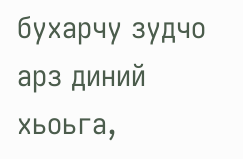бухарчу зудчо арз диний хьоьга,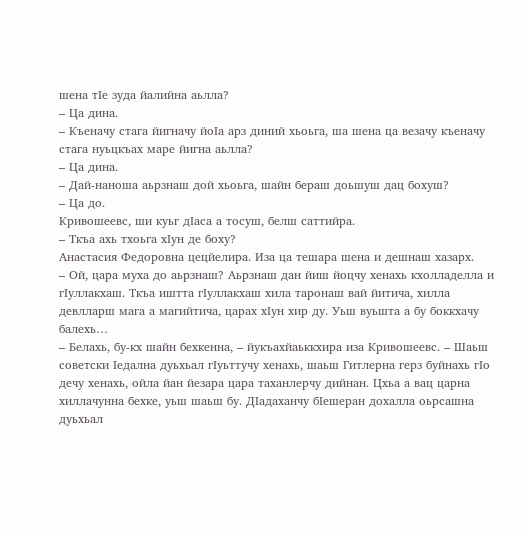шена тІе зуда йалийна аьлла?
– Ца дина.
– Къеначу стага йигначу йоІа арз диний хьоьга, ша шена ца везачу къеначу стага нуьцкъах маре йигна аьлла?
– Ца дина.
– Дай-наноша аьрзнаш дой хьоьга, шайн бераш доьшуш дац бохуш?
– Ца до.
Кривошеевс, ши куьг дІаса а тосуш, белш саттийра.
– Ткъа ахь тхоьга хІун де боху?
Анастасия Федоровна цецйелира. Иза ца тешара шена и дешнаш хазарх.
– Ой, цара муха до аьрзнаш? Аьрзнаш дан йиш йоцчу хенахь кхолладелла и гІуллакхаш. Ткъа иштта гІуллакхаш хила таронаш вай йитича, хилла девлларш мага а магийтича, царах хІун хир ду. Уьш вуьшта а бу боккхачу балехь…
– Белахь, бу-кх шайн бехкенна, – йукъахйаьккхира иза Кривошеевс. – Шаьш советски Іедална дуьхьал гІуьттучу хенахь, шаьш Гитлерна герз буйнахь гІо дечу хенахь, ойла йан йезара цара таханлерчу дийнан. Цхьа а вац царна хиллачунна бехке, уьш шаьш бу. ДІадаханчу бІешеран дохалла оьрсашна дуьхьал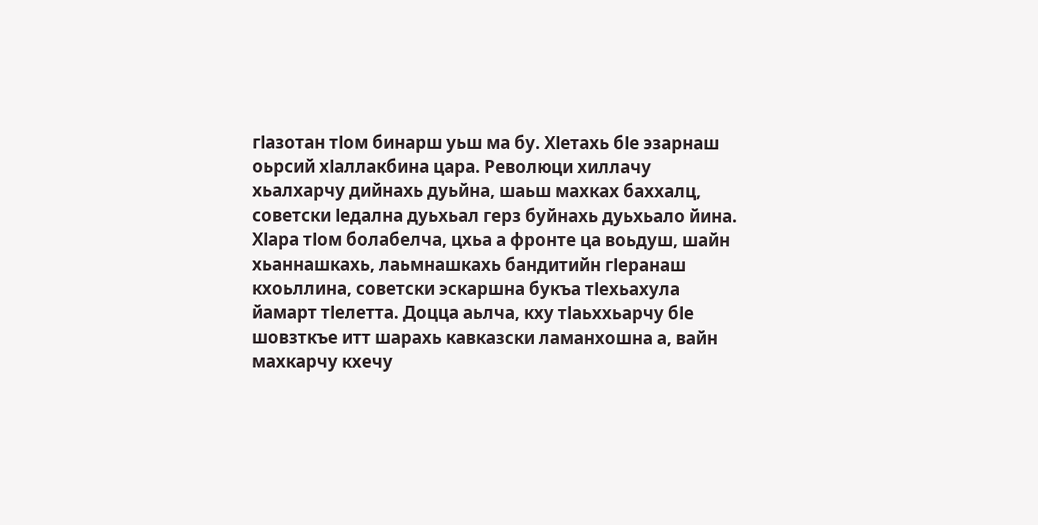гІазотан тІом бинарш уьш ма бу. ХІетахь бІе эзарнаш оьрсий хІаллакбина цара. Революци хиллачу хьалхарчу дийнахь дуьйна, шаьш махках баххалц, советски Іедална дуьхьал герз буйнахь дуьхьало йина. ХІара тІом болабелча, цхьа а фронте ца воьдуш, шайн хьаннашкахь, лаьмнашкахь бандитийн гІеранаш кхоьллина, советски эскаршна букъа тІехьахула йамарт тІелетта. Доцца аьлча, кху тІаьххьарчу бІе шовзткъе итт шарахь кавказски ламанхошна а, вайн махкарчу кхечу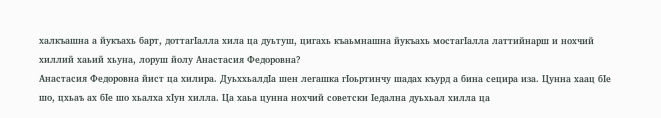халкъашна а йукъахь барт, доттагІалла хила ца дуьтуш, цигахь къаьмнашна йукъахь мостагІалла латтийнарш и нохчий хиллий хаьий хьуна, лоруш йолу Анастасия Федоровна?
Анастасия Федоровна йист ца хилира. ДуьххьалдІа шен легашка гІоьртинчу шадах къурд а бина сецира иза. Цунна хаац бІе шо, цхьаъ ах бІе шо хьалха хІун хилла. Ца хаьа цунна нохчий советски Іедална дуьхьал хилла ца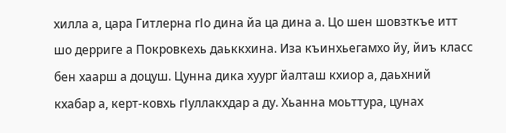хилла а, цара Гитлерна гІо дина йа ца дина а. Цо шен шовзткъе итт шо дерриге а Покровкехь даьккхина. Иза къинхьегамхо йу, йиъ класс бен хаарш а доцуш. Цунна дика хуург йалташ кхиор а, даьхний кхабар а, керт-ковхь гІуллакхдар а ду. Хьанна моьттура, цунах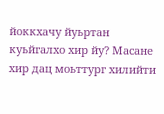йоккхачу йуьртан куьйгалхо хир йу? Масане хир дац моьттург хилийти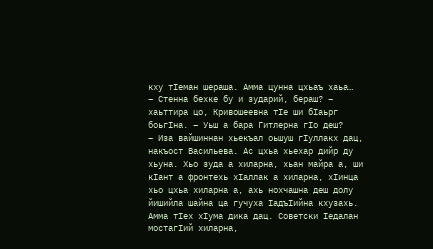кху тІеман шераша. Амма цунна цхьаъ хаьа…
– Стенна бехке бу и зударий, бераш? – хаьттира цо, Кривошеевна тІе ши бІаьрг боьгІна. – Уьш а бара Гитлерна гІо деш?
– Иза вайшиннан хьекъал оьшуш гІуллакх дац, накъост Васильева. Ас цхьа хьехар дийр ду хьуна. Хьо зуда а хиларна, хьан майра а, ши кІант а фронтехь хІаллак а хиларна, хІинца хьо цхьа хиларна а, ахь нохчашна деш долу йишийла шайна ца гучуха ІадъІийна кхузахь. Амма тІех хІума дика дац. Советски Іедалан мостагІий хиларна,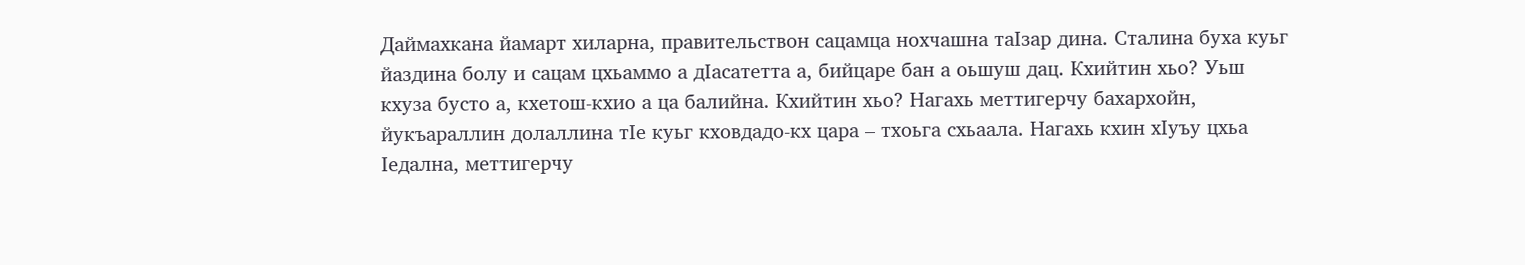Даймахкана йамарт хиларна, правительствон сацамца нохчашна таІзар дина. Сталина буха куьг йаздина болу и сацам цхьаммо а дІасатетта а, бийцаре бан а оьшуш дац. Кхийтин хьо? Уьш кхуза бусто а, кхетош-кхио а ца балийна. Кхийтин хьо? Нагахь меттигерчу бахархойн, йукъараллин долаллина тІe куьг кховдадо-кх цара – тхоьга схьаала. Нагахь кхин хІуъу цхьа Іедална, меттигерчу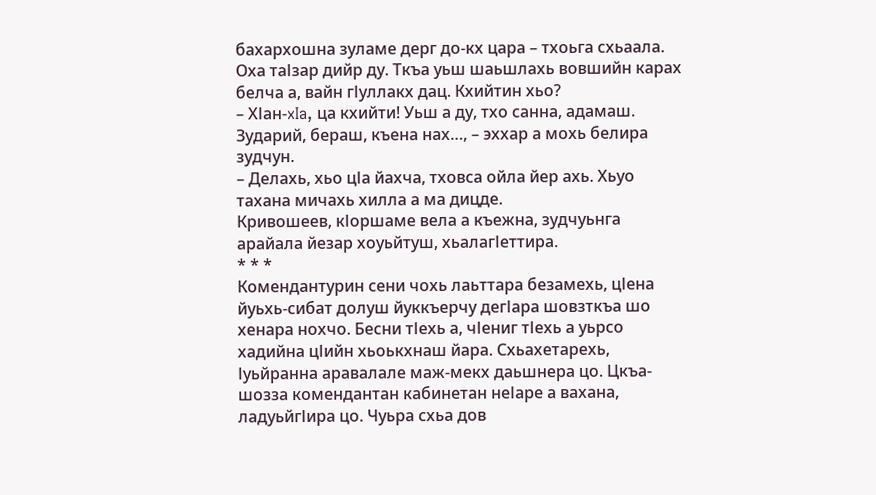бахархошна зуламе дерг до-кх цара – тхоьга схьаала. Оха таІзар дийр ду. Ткъа уьш шаьшлахь вовшийн карах белча а, вайн гІуллакх дац. Кхийтин хьо?
– ХІан-xIa, ца кхийти! Уьш а ду, тхо санна, адамаш. Зударий, бераш, къена нах…, – эххар а мохь белира зудчун.
– Делахь, хьо цІа йахча, тховса ойла йер ахь. Хьуо тахана мичахь хилла а ма дицде.
Кривошеев, кІоршаме вела а къежна, зудчуьнга арайала йезар хоуьйтуш, хьалагІеттира.
* * *
Комендантурин сени чохь лаьттара безамехь, цІена йуьхь-сибат долуш йуккъерчу дегІара шовзткъа шо хенара нохчо. Бесни тІехь а, чІениг тІехь а уьрсо хадийна цІийн хьоькхнаш йара. Схьахетарехь, Іуьйранна аравалале маж-мекх даьшнера цо. Цкъа-шозза комендантан кабинетан неІаре а вахана, ладуьйгІира цо. Чуьра схьа дов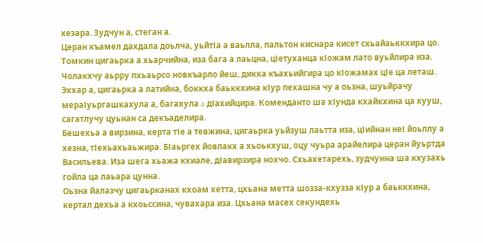хезара. Зудчун а, стеган а.
Церан къамел дахдала доьлча, уьйтІа а ваьлла, пальтон киснара кисет схьайаьккхира цо. Томкин цигаьрка а хьарчийна, иза бага а лаьцна, цІетуханца кІожам лато вуьйлира иза. Чолакхчу аьрру пхьаьрсо новкъарло йеш, дикка къахьийгира цо кІожамах цІе ца леташ. Эххар а, цигаьрка а латийна, боккха баьккхина кІур пехашна чу а оьзна, шуьйрачу мераІуьргашкахула а, багахула a дІахийцира. Коменданто ша хІунда кхайкхина ца хууш, сагатлучу цуьнан са декъаделира.
Бешехьа а вирзина, керта тІе а тевжина, цигаьрка уьйзуш лаьтта иза, цІийнан неІ йоьллу а хезна, тІехьахьаьжира. БІаьргех йовлакх а хьоькхуш, оцу чуьра арайелира церан йуьртда Васильева. Иза шега хьажа кхиале, дІавирзира нохчо. Схьахетарехь, зудчунна ша кхузахь гойла ца лаьара цунна.
Оьзна йалазчу цигаьрканах кхоам хетта, цхьана метта шозза-кхузза кІур а баьккхина, кертал дехьа а кхоьссина, чувахара иза. Цхьана масех секундехь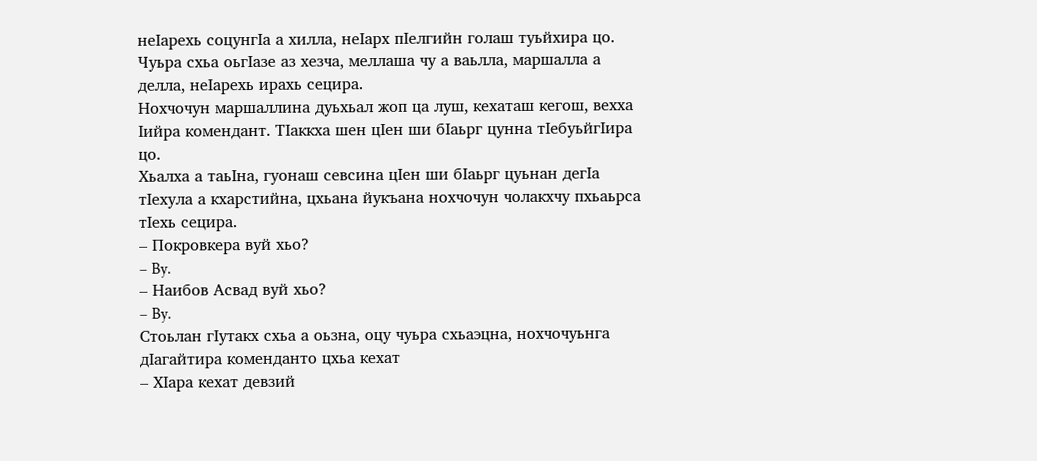неІарехь соцунгІа а хилла, неІарх пІелгийн голаш туьйхира цо. Чуьра схьа оьгІазе аз хезча, меллаша чу а ваьлла, маршалла а делла, неІарехь ирахь сецира.
Нохчочун маршаллина дуьхьал жоп ца луш, кехаташ кегош, вехха Іийра комендант. ТІаккха шен цІен ши бІаьрг цунна тІебуьйгІира цо.
Хьалха а таьІна, гуонаш севсина цІен ши бІаьрг цуьнан дегІа тІехула а кхарстийна, цхьана йукъана нохчочун чолакхчу пхьаьрса тІехь сецира.
– Покровкера вуй хьо?
– By.
– Наибов Асвад вуй хьо?
– By.
Стоьлан гІутакх схьа а оьзна, оцу чуьра схьаэцна, нохчочуьнга дІагайтира коменданто цхьа кехат
– ХІара кехат девзий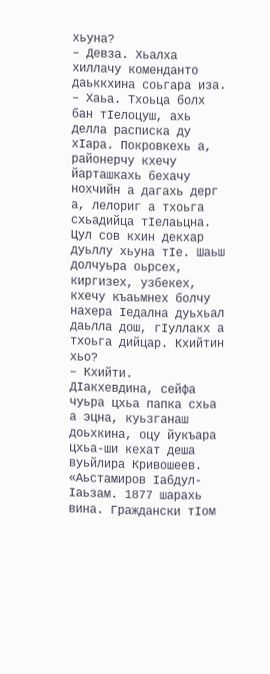хьуна?
– Девза. Хьалха хиллачу коменданто даьккхина соьгара иза.
– Хаьа. Тхоьца болх бан тІелоцуш, ахь делла расписка ду хІара. Покровкехь а, районерчу кхечу йарташкахь бехачу нохчийн а дагахь дерг а, лелориг а тхоьга схьадийца тІелаьцна. Цул сов кхин декхар дуьллу хьуна тІe. Шаьш долчуьра оьрсех, киргизех, узбекех, кхечу къаьмнех болчу нахера Іедална дуьхьал даьлла дош, гІуллакх а тхоьга дийцар. Кхийтин хьо?
– Кхийти.
ДІакхевдина, сейфа чуьра цхьа папка схьа а эцна, куьзганаш доьхкина, оцу йукъара цхьа-ши кехат деша вуьйлира Кривошеев.
«Аьстамиров Іабдул-Іаьзам. 1877 шарахь вина. Граждански тІом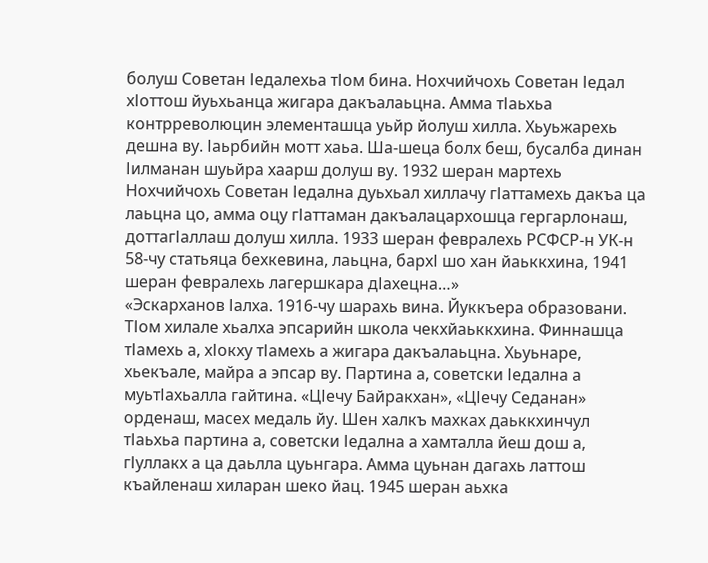болуш Советан Іедалехьа тІом бина. Нохчийчохь Советан Іедал хІоттош йуьхьанца жигара дакъалаьцна. Амма тІаьхьа контрреволюцин элементашца уьйр йолуш хилла. Хьуьжарехь дешна ву. Іаьрбийн мотт хаьа. Ша-шеца болх беш, бусалба динан Іилманан шуьйра хаарш долуш ву. 1932 шеран мартехь Нохчийчохь Советан Іедална дуьхьал хиллачу гІаттамехь дакъа ца лаьцна цо, амма оцу гІаттаман дакъалацархошца гергарлонаш, доттагІаллаш долуш хилла. 1933 шеран февралехь РСФСР-н УК-н 58-чу статьяца бехкевина, лаьцна, бархІ шо хан йаьккхина, 1941 шеран февралехь лагершкара дІахецна…»
«Эскарханов Іалха. 1916-чу шарахь вина. Йуккъера образовани. ТІом хилале хьалха эпсарийн школа чекхйаьккхина. Финнашца тІамехь а, хІокху тІамехь а жигара дакъалаьцна. Хьуьнаре, хьекъале, майра а эпсар ву. Партина а, советски Іедална а муьтІахьалла гайтина. «ЦІечу Байракхан», «ЦІечу Седанан» орденаш, масех медаль йу. Шен халкъ махках даьккхинчул тІаьхьа партина а, советски Іедална а хамталла йеш дош а, гІуллакх а ца даьлла цуьнгара. Амма цуьнан дагахь латтош къайленаш хиларан шеко йац. 1945 шеран аьхка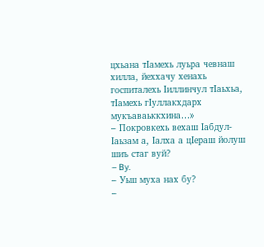цхьана тІамехь луьра чевнаш хилла, йеххачу хенахь госпиталехь Іиллинчул тІаьхьа, тІамехь гІуллакхдарх мукъаваьккхина…»
– Покровкехь вехаш Іабдул-Іаьзам а, Іалха а цІераш йолуш шиъ стаг вуй?
– By.
– Уьш муха нах бу?
–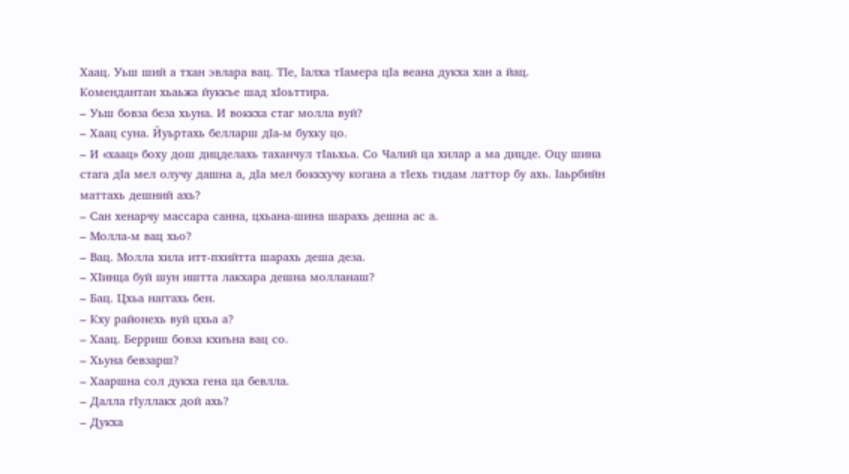Хаац. Уьш ший а тхан эвлара вац. TІe, Іалха тІамера цІа веана дукха хан а йац.
Комендантан хьаьжа йуккъе шад хІоьттира.
– Уьш бовза беза хьуна. И воккха стаг молла вуй?
– Хаац суна. Йуьртахь белларш дІа-м бухку цо.
– И «хаац» боху дош дицделахь таханчул тІаьхьа. Со Чалий ца хилар а ма дицде. Оцу шина стага дІа мел олучу дашна а, дІа мел боккхучу когана а тІехь тидам латтор бу ахь. Іаьрбийн маттахь дешний ахь?
– Сан хенарчу массара санна, цхьана-шина шарахь дешна ас а.
– Молла-м вац хьо?
– Вац. Молла хила итт-пхийтта шарахь деша деза.
– ХІинца буй шун иштта лакхара дешна молланаш?
– Бац. Цхьа наггахь бен.
– Кху районехь вуй цхьа а?
– Хаац. Берриш бовза кхиъна вац со.
– Хьуна бевзарш?
– Хааршна сол дукха гена ца бевлла.
– Далла гІуллакх дой ахь?
– Дукха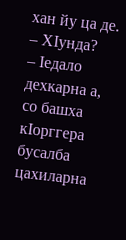хан йу ца де.
– ХІунда?
– Іедало дехкарна а, со башха кІорггера бусалба цахиларна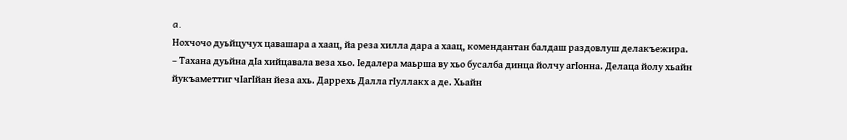a.
Нохчочо дуьйцучух цавашара а хаац, йа реза хилла дара а хаац, комендантан балдаш раздовлуш делакъежира.
– Тахана дуьйна дІа хийцавала веза хьо. Іедалера маьрша ву хьо бусалба динца йолчу агІонна. Делаца йолу хьайн йукъаметтиг чІагІйан йеза ахь. Даррехь Далла гІуллакх а де. Хьайн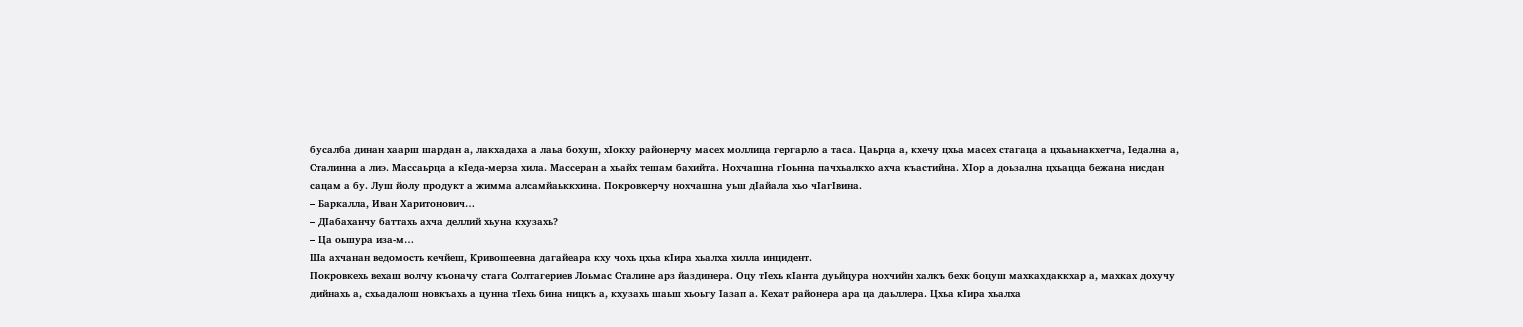бусалба динан хаарш шардан а, лакхадаха а лаьа бохуш, хІокху районерчу масех моллица гергарло а таса. Цаьрца а, кхечу цхьа масех стагаца а цхьаьнакхетча, Іедална а, Сталинна а лиэ. Массаьрца а кІеда-мерза хила. Массеран а хьайх тешам бахийта. Нохчашна гІоьнна пачхьалкхо ахча къастийна. ХІор а доьзална цхьацца бежана нисдан сацам а бу. Луш йолу продукт а жимма алсамйаьккхина. Покровкерчу нохчашна уьш дІайала хьо чІагІвина.
– Баркалла, Иван Харитонович…
– ДІабаханчу баттахь ахча деллий хьуна кхузахь?
– Ца оьшура иза-м…
Ша ахчанан ведомость кечйеш, Кривошеевна дагайеара кху чохь цхьа кІира хьалха хилла инцидент.
Покровкехь вехаш волчу къоначу стага Солтагериев Лоьмас Сталине арз йаздинера. Оцу тІехь кІанта дуьйцура нохчийн халкъ бехк боцуш махкахдаккхар а, махках дохучу дийнахь а, схьадалош новкъахь а цунна тІехь бина ницкъ а, кхузахь шаьш хьоьгу Іазап а. Кехат районера ара ца даьллера. Цхьа кІира хьалха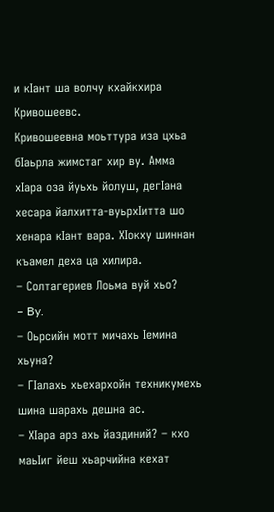и кІант ша волчу кхайкхира Кривошеевс.
Кривошеевна моьттура иза цхьа бІаьрла жимстаг хир ву. Амма хІара оза йуьхь йолуш, дегІана хесара йалхитта-вуьрхІитта шо хенара кІант вара. ХІокху шиннан къамел деха ца хилира.
– Солтагериев Лоьма вуй хьо?
– By.
– Оьрсийн мотт мичахь Іемина хьуна?
– ГІалахь хьехархойн техникумехь шина шарахь дешна ас.
– ХІара арз ахь йаздиний? – кхо маьІиг йеш хьарчийна кехат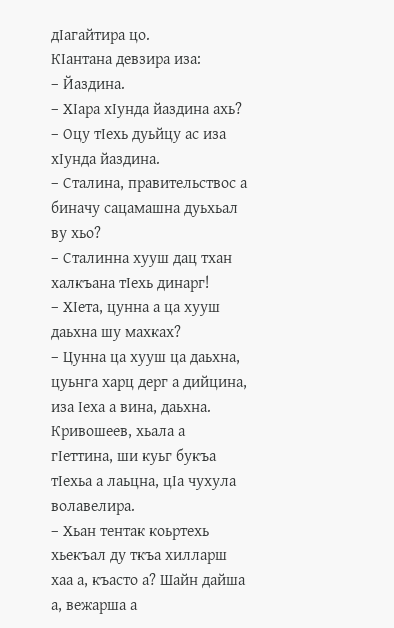дІагайтира цо.
КІантана девзира иза:
– Йаздина.
– ХІара хІунда йаздина ахь?
– Оцу тІехь дуьйцу ас иза хІунда йаздина.
– Сталина, правительствос а биначу сацамашна дуьхьал ву хьо?
– Сталинна хууш дац тхан халкъана тІехь динарг!
– ХІета, цунна а ца хууш даьхна шу махках?
– Цунна ца хууш ца даьхна, цуьнга харц дерг а дийцина, иза Іеха а вина, даьхна.
Кривошеев, хьала а гІеттина, ши куьг букъа тІехьа а лаьцна, цІа чухула волавелира.
– Хьан тентак коьртехь хьекъал ду ткъа хилларш хаа а, къасто а? Шайн дайша а, вежарша а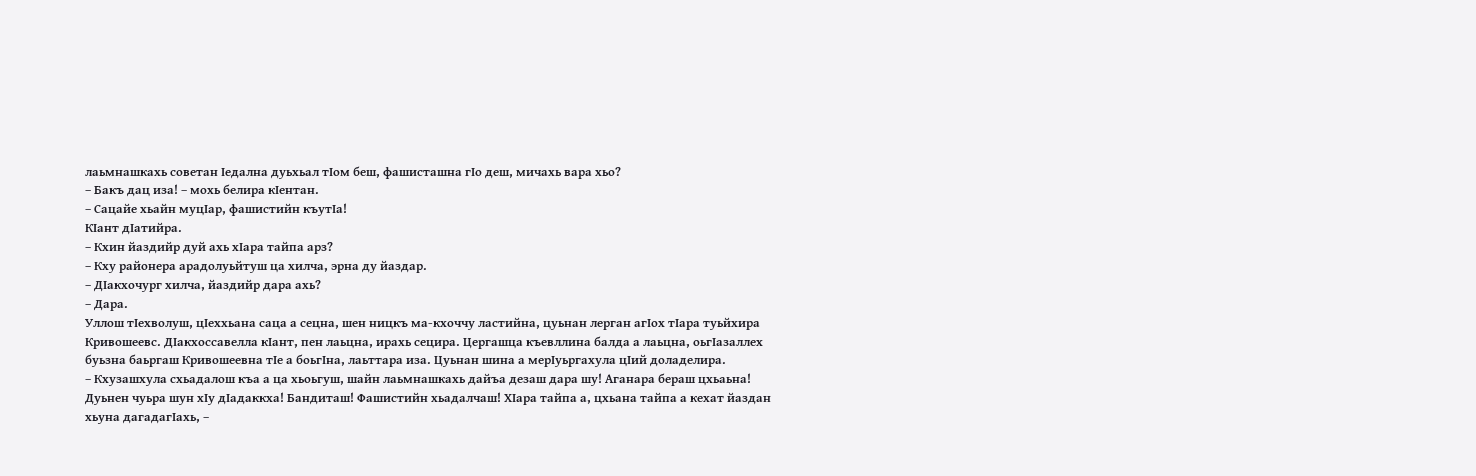лаьмнашкахь советан Іедална дуьхьал тІом беш, фашисташна гІо деш, мичахь вара хьо?
– Бакъ дац иза! – мохь белира кІентан.
– Сацайе хьайн муцІар, фашистийн къутІа!
КІант дІатийра.
– Кхин йаздийр дуй ахь хІара тайпа арз?
– Кху районера арадолуьйтуш ца хилча, эрна ду йаздар.
– ДІакхочург хилча, йаздийр дара ахь?
– Дара.
Уллош тІехволуш, цІеххьана саца а сецна, шен ницкъ ма-кхоччу ластийна, цуьнан лерган агІох тІара туьйхира Кривошеевс. ДІакхоссавелла кІант, пен лаьцна, ирахь сецира. Цергашца къевллина балда а лаьцна, оьгІазаллех буьзна баьргаш Кривошеевна тІе а боьгІна, лаьттара иза. Цуьнан шина а мерІуьргахула цІий доладелира.
– Кхузашхула схьадалош къа а ца хьоьгуш, шайн лаьмнашкахь дайъа дезаш дара шу! Аганара бераш цхьаьна! Дуьнен чуьра шун хІу дІадаккха! Бандиташ! Фашистийн хьадалчаш! ХІара тайпа а, цхьана тайпа а кехат йаздан хьуна дагадагІахь, –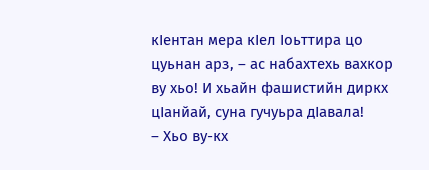кІентан мера кІел Іоьттира цо цуьнан арз, – ас набахтехь вахкор ву хьо! И хьайн фашистийн диркх цІанйай, суна гучуьра дІавала!
– Хьо ву-кх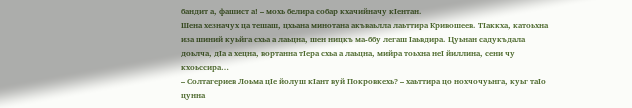бандит а, фашист а! – мохь белира собар кхачийначу кІентан.
Шена хезначух ца тешаш, цхьана минотана акъваьлла лаьттира Кривошеев. ТІаккха, катоьхна иза шиний куьйга схьа а лаьцна, шен ницкъ ма-ббу легаш Іаьвдира. Цуьнан садукъдала доьлча, дІа а хецна, вортанна тІера схьа а лаьцна, мийра тоьхна неІ йиллина, сени чу кхоьссира…
– Солтагериев Лоьма цІе йолуш кІант вуй Покровкехь? – хаьттира цо нохчочуьнга, куьг тaІo цунна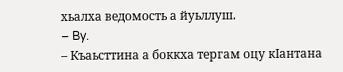хьалха ведомость а йуьллуш.
– By.
– Къаьсттина а боккха тергам оцу кІантана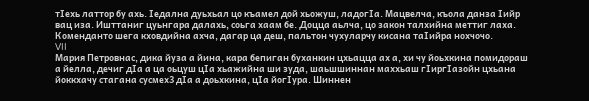тІехь латтор бу ахь. Іедална дуьхьал цо къамел дой хьожуш, ладогІа. Мацвелча, къола данза Іийр вац иза. Ишттаниг цуьнгара далахь, соьга хаам бе. Доцца аьлча, цо закон талхийна меттиг лаха.
Коменданто шега кховдийна ахча, дагар ца деш, пальтон чухуларчу кисана таІийра нохчочо.
VII
Мария Петровнас, дика йуза а йина, кара бепиган буханкин цхьацца ах а, хи чу йоьхкина помидораш а йелла, дечиг дІа а ца оьцуш цІа хьажийна ши зуда, шаьшшиннан маххьаш гІиргІазойн цхьана йоккхачу стагана сусмех3 дІа а доьхкина, цІа йогІура. Шиннен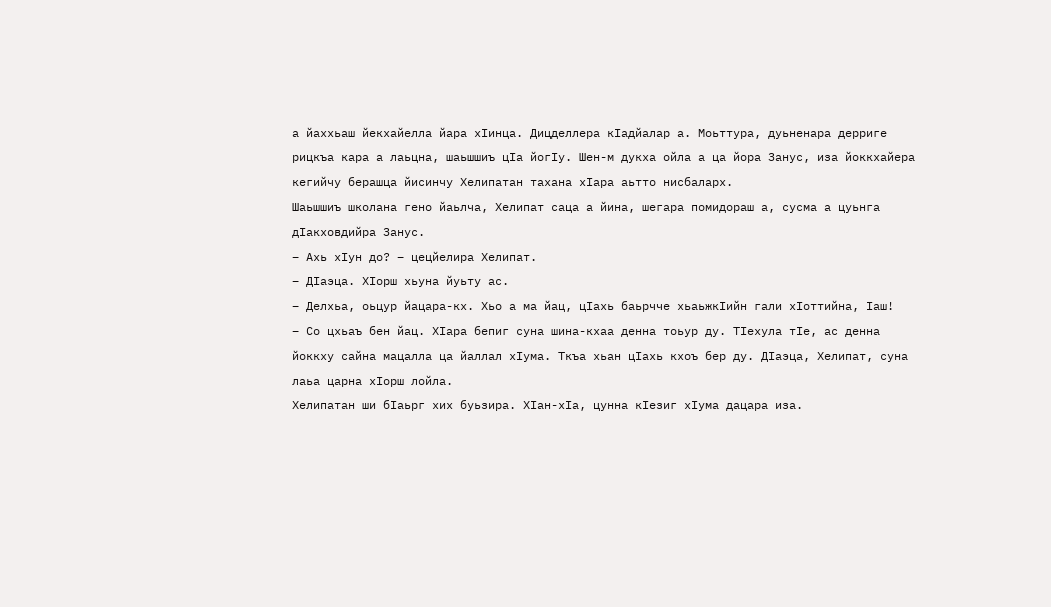а йаххьаш йекхайелла йара хІинца. Дицделлера кІадйалар а. Моьттура, дуьненара дерриге рицкъа кара а лаьцна, шаьшшиъ цІа йогІу. Шен-м дукха ойла а ца йора Занус, иза йоккхайера кегийчу берашца йисинчу Хелипатан тахана хІара аьтто нисбаларх.
Шаьшшиъ школана гено йаьлча, Хелипат саца а йина, шегара помидораш а, сусма а цуьнга дІакховдийра Занус.
– Ахь хІун до? – цецйелира Хелипат.
– ДІаэца. ХІорш хьуна йуьту ас.
– Делхьа, оьцур йацара-кх. Хьо а ма йац, цІахь баьрчче хьаьжкІийн гали хІоттийна, Іаш!
– Со цхьаъ бен йац. ХІара бепиг суна шина-кхаа денна тоьур ду. ТІехула тІе, ас денна йоккху сайна мацалла ца йаллал хІума. Ткъа хьан цІахь кхоъ бер ду. ДІаэца, Хелипат, суна лаьа царна хІорш лойла.
Хелипатан ши бІаьрг хих буьзира. ХІан-хІа, цунна кІезиг хІума дацара иза.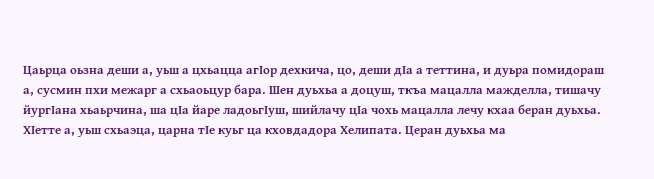Цаьрца оьзна деши а, уьш а цхьацца агІор дехкича, цо, деши дІа а теттина, и дуьра помидораш а, сусмин пхи межарг а схьаоьцур бара. Шен дуьхьа а доцуш, ткъа мацалла мажделла, тишачу йургІана хьаьрчина, ша цІа йаре ладоьгІуш, шийлачу цIa чохь мацалла лечу кхаа беран дуьхьа. ХІетте а, уьш схьаэца, царна тІе куьг ца кховдадора Хелипата. Церан дуьхьа ма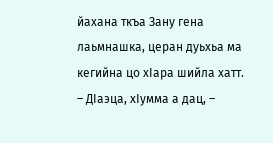йахана ткъа Зану гена лаьмнашка, церан дуьхьа ма кегийна цо хІара шийла хатт.
– ДІаэца, хІумма а дац, –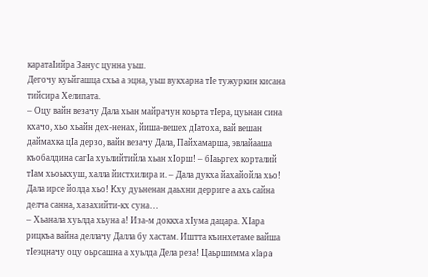каратаІийра Занус цунна уьш.
Дегочу куьйгашца схьа а эцна, уьш вукхарна тІe тужуркин кисана тийсира Хелипата.
– Оцу вайн везачу Дала хьан майрачун коьрта тІера, цуьнан сина кхачо, хьо хьайн дех-ненах, йиша-вешех дІатоха, вай вешан даймахка цІа дерзо, вайн везачу Дала, Пайхамарша, эвлайааша къобалдина сагІа хуьлийтийла хьан хІорш! – бІаьргех корталий тІам хьоькхуш, халла йистхилира и. – Дала дукха йахайойла хьо! Дала ирсе йолда хьо! Кху дуьненан даьхни дерриге а ахь сайна делча санна, хазахийти-кх суна…
– Хьанала хуьлда хьуна а! Иза-м доккха хІума дацара. ХІара рицкъа вайна деллачу Далла бу хастам. Иштта къинхетаме вайша тІеэцначу оцу оьрсашна а хуьлда Дела реза! Цаьршимма xIapa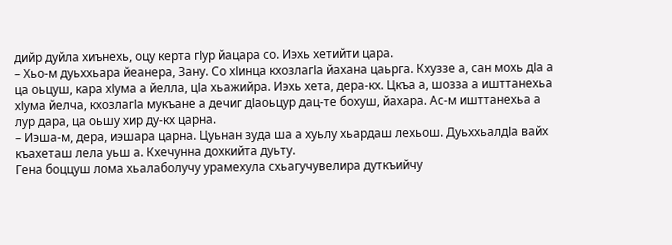дийр дуйла хиънехь, оцу керта гІур йацара со. Иэхь хетийти цара.
– Хьо-м дуьххьара йеанера, Зану. Со хІинца кхозлагІа йахана цаьрга. Кхуззе а, сан мохь дІа а ца оьцуш, кара хІума а йелла, цІа хьажийра. Иэхь хета, дера-кх. Цкъа а, шозза а ишттанехьа хІума йелча, кхозлагІа мукъане а дечиг дІаоьцур дац-те бохуш, йахара. Ас-м ишттанехьа а лур дара, ца оьшу хир ду-кх царна.
– Иэша-м, дера, иэшара царна. Цуьнан зуда ша а хуьлу хьардаш лехьош. ДуьххьалдІа вайх къахеташ лела уьш а. Кхечунна дохкийта дуьту.
Гена боццуш лома хьалаболучу урамехула схьагучувелира дуткъийчу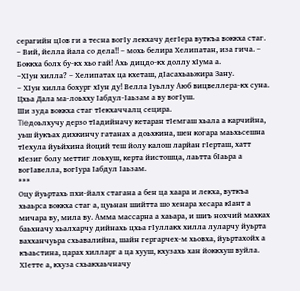серагийн цІов ги а тесна вогІу лекхачу дегІера вуткъа воккха стаг.
– Вий, йелла йала со дела!! – мохь белира Хелипатан, иза гича. – Боккха болх бу-кх хьо гай! Ахь дицдо-кх доллу хІума а.
–ХІун хилла? – Хелипатах ца кхеташ, дІасахьаьжира Зану.
– ХІун хилла бохург хІун ду! Велла Іуьллу Аюб вицвеллера-кх суна. Цхьа Дала ма-лоьхху Іабдул-Іаьзам а ву вогІуш.
Ши зуда воккха стаг тІекхаччалц сецира.
TIeдоьлхучу дерзо тІадийначу кетаран тІемгаш хьала а карчийна, уьш йукъах дихкинчу гатанах а доьхкина, шен когара маьхьсешна тІехула йуьйхина йоций теш йолу калош ларйан гІерташ, хатт кІезиг болу меттиг лоьхуш, керта йистошца, лаьтта бІаьра а вогІавелла, вогІура Іабдул Іаьзам.
***
Оцу йуьртахь пхи-йалх стагана а бен ца хаара и лекха, вуткъа хьаьрса воккха стаг а, цуьнан шийтта шо хенара хесара кІант а мичара ву, мила ву. Амма массарна а хаьара, и шиъ нохчий махках баьхначу хьалхарчу дийнахь цхьа гІуллакх хилла луларчу йуьрта вахханчуьра схьавалийна, шайн гергарчех-м хьовха, йуьртахойх а къаьстина, царах хилларг а ца хууш, кхузахь хан йоккхуш вуйла. ХІетте а, кхуза схьакхаьчначу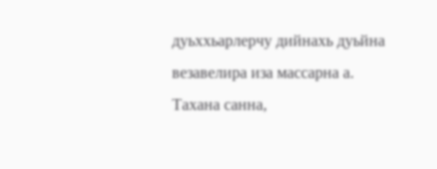дуьххьарлерчу дийнахь дуьйна везавелира иза массарна а.
Тахана санна,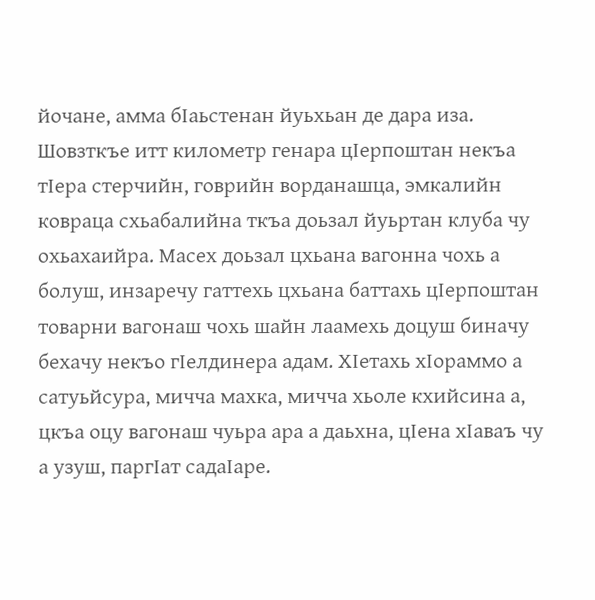йочане, амма бІаьстенан йуьхьан де дара иза. Шовзткъе итт километр генара цІерпоштан некъа тІера стерчийн, говрийн ворданашца, эмкалийн ковраца схьабалийна ткъа доьзал йуьртан клуба чу охьахаийра. Масех доьзал цхьана вагонна чохь а болуш, инзаречу гаттехь цхьана баттахь цІерпоштан товарни вагонаш чохь шайн лаамехь доцуш биначу бехачу некъо гІелдинера адам. ХІетахь хІораммо а сатуьйсура, мичча махка, мичча хьоле кхийсина а, цкъа оцу вагонаш чуьра ара а даьхна, цІена хІаваъ чу а узуш, паргІат садаІаре.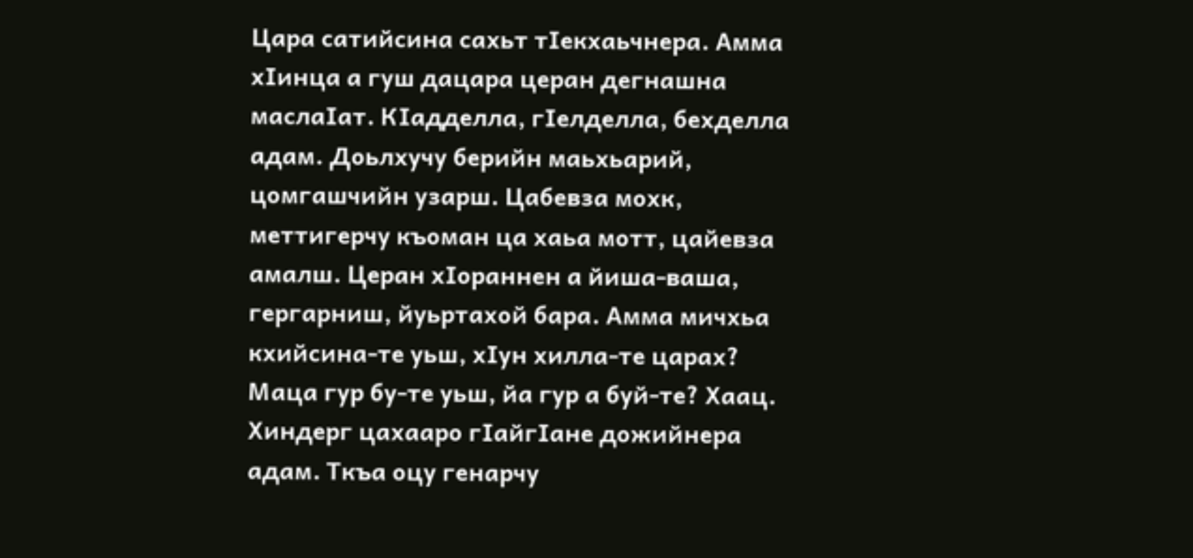Цара сатийсина сахьт тІекхаьчнера. Амма хІинца а гуш дацара церан дегнашна маслаІат. КІадделла, гІелделла, бехделла адам. Доьлхучу берийн маьхьарий, цомгашчийн узарш. Цабевза мохк, меттигерчу къоман ца хаьа мотт, цайевза амалш. Церан хІораннен а йиша-ваша, гергарниш, йуьртахой бара. Амма мичхьа кхийсина-те уьш, хІун хилла-те царах? Маца гур бу-те уьш, йа гур а буй-те? Хаац. Хиндерг цахааро гІайгІане дожийнера адам. Ткъа оцу генарчу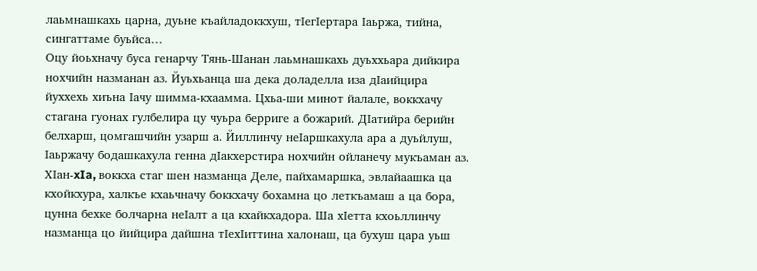лаьмнашкахь царна, дуьне къайладоккхуш, тІегІертара Іаьржа, тийна, сингаттаме буьйса…
Оцу йоьхначу буса генарчу Тянь-Шанан лаьмнашкахь дуьххьара дийкира нохчийн назманан аз. Йуьхьанца ша дека доладелла иза дІаийцира йуххехь хиъна Іачу шимма-кхаамма. Цхьа-ши минот йалале, воккхачу стагана гуонах гулбелира цу чуьра берриге а божарий. ДІатийра берийн белхарш, цомгашчийн узарш а. Йиллинчу неІаршкахула ара а дуьйлуш, Іаьржачу бодашкахула генна дІакхерстира нохчийн ойланечу мукъаман аз.
ХІан-xIa, воккха стаг шен назманца Деле, пайхамаршка, эвлайаашка ца кхойкхура, халкъе кхаьчначу боккхачу бохамна цо леткъамаш а ца бора, цунна бехке болчарна неІалт а ца кхайкхадора. Ша хІетта кхоьллинчу назманца цо йийцира дайшна тІехІиттина халонаш, ца бухуш цара уьш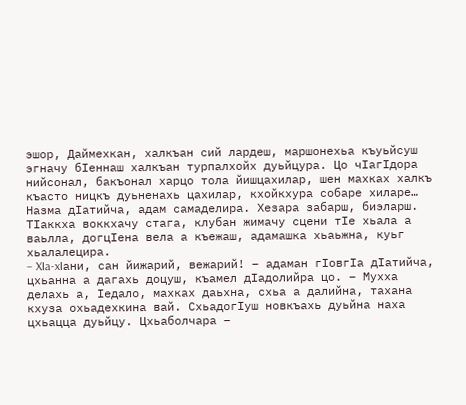эшор, Даймехкан, халкъан сий лардеш, маршонехьа къуьйсуш эгначу бІеннаш халкъан турпалхойх дуьйцура. Цо чІагІдора нийсонал, бакъонал харцо тола йишцахилар, шен махках халкъ къасто ницкъ дуьненахь цахилар, кхойкхура собаре хиларе…
Назма дІатийча, адам самаделира. Хезара забарш, биэларш. ТІаккха воккхачу стага, клубан жимачу сцени тІе хьала а ваьлла, догцІена вела а къежаш, адамашка хьаьжна, куьг хьалалецира.
– XIa-xIани, сан йижарий, вежарий! – адаман гІовгІа дІатийча, цхьанна а дагахь доцуш, къамел дІадолийра цо. – Мухха делахь а, Іедало, махках даьхна, схьа а далийна, тахана кхуза охьадехкина вай. СхьадогІуш новкъахь дуьйна наха цхьацца дуьйцу. Цхьаболчара –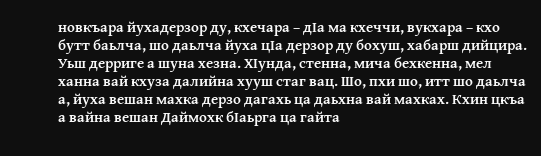новкъара йухадерзор ду, кхечара – дІа ма кхеччи, вукхара – кхо бутт баьлча, шо даьлча йуха цІа дерзор ду бохуш, хабарш дийцира. Уьш дерриге а шуна хезна. ХІунда, стенна, мича бехкенна, мел ханна вай кхуза далийна хууш стаг вац. Шо, пхи шо, итт шо даьлча а, йуха вешан махка дерзо дагахь ца даьхна вай махках. Кхин цкъа а вайна вешан Даймохк бІаьрга ца гайта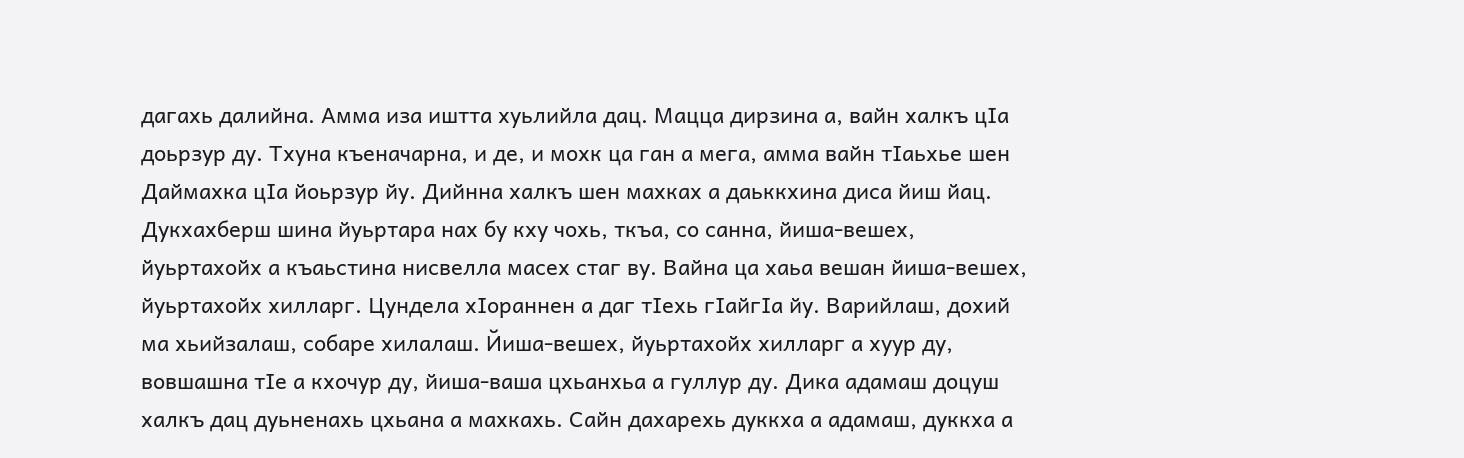дагахь далийна. Амма иза иштта хуьлийла дац. Мацца дирзина а, вайн халкъ цІа доьрзур ду. Тхуна къеначарна, и де, и мохк ца ган а мега, амма вайн тІаьхье шен Даймахка цІа йоьрзур йу. Дийнна халкъ шен махках а даьккхина диса йиш йац. Дукхахберш шина йуьртара нах бу кху чохь, ткъа, со санна, йиша-вешех, йуьртахойх а къаьстина нисвелла масех стаг ву. Вайна ца хаьа вешан йиша-вешех, йуьртахойх хилларг. Цундела хІораннен а даг тІехь гІайгІа йу. Варийлаш, дохий ма хьийзалаш, собаре хилалаш. Йиша-вешех, йуьртахойх хилларг а хуур ду, вовшашна тІе а кхочур ду, йиша-ваша цхьанхьа а гуллур ду. Дика адамаш доцуш халкъ дац дуьненахь цхьана а махкахь. Сайн дахарехь дуккха а адамаш, дуккха а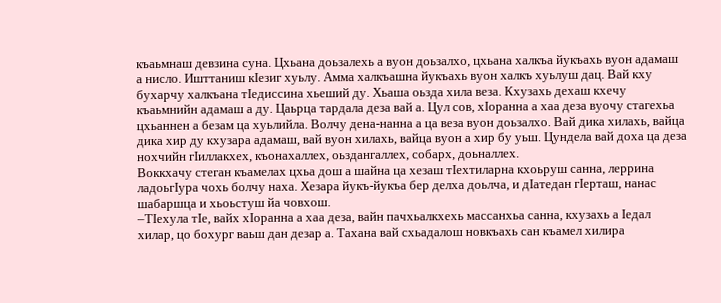къаьмнаш девзина суна. Цхьана доьзалехь а вуон доьзалхо, цхьана халкъа йукъахь вуон адамаш а нисло. Ишттаниш кІезиг хуьлу. Амма халкъашна йукъахь вуон халкъ хуьлуш дац. Вай кху бухарчу халкъана тІедиссина хьеший ду. Хьаша оьзда хила веза. Кхузахь дехаш кхечу къаьмнийн адамаш а ду. Цаьрца тардала деза вай а. Цул сов, хІоранна а хаа деза вуочу стагехьа цхьаннен а безам ца хуьлийла. Волчу дена-нанна а ца веза вуон доьзалхо. Вай дика хилахь, вайца дика хир ду кхузара адамаш, вай вуон хилахь, вайца вуон а хир бу уьш. Цундела вай доха ца деза нохчийн гІиллакхех, къонахаллех, оьздангаллех, собарх, доьналлех.
Воккхачу стеган къамелах цхьа дош а шайна ца хезаш тІехтиларна кхоьруш санна, леррина ладоьгІура чохь болчу наха. Хезара йукъ-йукъа бер делха доьлча, и дІатедан гІерташ, нанас шабаршца и хьоьстуш йа човхош.
–ТІехула тІе, вайх хІоранна а хаа деза, вайн пачхьалкхехь массанхьа санна, кхузахь а Іедал хилар, цо бохург ваьш дан дезар а. Тахана вай схьадалош новкъахь сан къамел хилира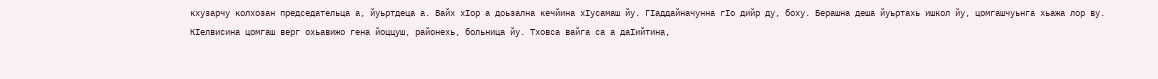кхузарчу колхозан председательца а, йуьртдеца а. Вайх хІор а доьзална кечйина хІусамаш йу. ГІаддайначунна гІо дийр ду, боху. Берашна деша йуьртахь ишкол йу, цомгашчуьнга хьажа лор ву. КІелвисина цомгаш верг охьавижо гена йоццуш, районехь, больница йу. Тховса вайга са а даІийтина,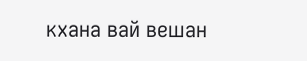кхана вай вешан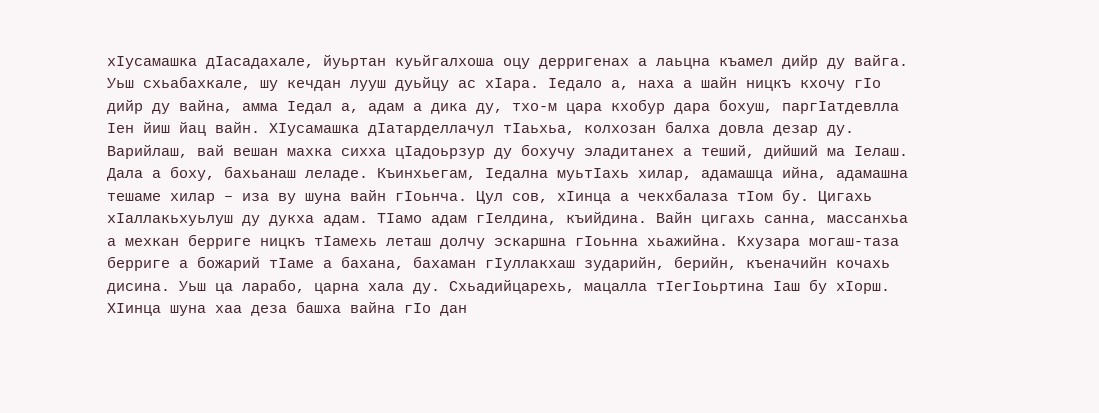хІусамашка дІасадахале, йуьртан куьйгалхоша оцу дерригенах а лаьцна къамел дийр ду вайга. Уьш схьабахкале, шу кечдан лууш дуьйцу ас хІара. Іедало а, наха а шайн ницкъ кхочу гІо дийр ду вайна, амма Іедал а, адам а дика ду, тхо-м цара кхобур дара бохуш, паргІатдевлла Іен йиш йац вайн. ХІусамашка дІатарделлачул тІаьхьа, колхозан балха довла дезар ду. Варийлаш, вай вешан махка сихха цІадоьрзур ду бохучу эладитанех а теший, дийший ма Іелаш. Дала а боху, бахьанаш леладе. Къинхьегам, Іедална муьтІахь хилар, адамашца ийна, адамашна тешаме хилар – иза ву шуна вайн гІоьнча. Цул сов, хІинца а чекхбалаза тІом бу. Цигахь хІаллакьхуьлуш ду дукха адам. ТІамо адам гІелдина, къийдина. Вайн цигахь санна, массанхьа а мехкан берриге ницкъ тІамехь леташ долчу эскаршна гІоьнна хьажийна. Кхузара могаш-таза берриге а божарий тІаме а бахана, бахаман гІуллакхаш зударийн, берийн, къеначийн кочахь дисина. Уьш ца ларабо, царна хала ду. Схьадийцарехь, мацалла тІегІоьртина Іаш бу хІорш. ХІинца шуна хаа деза башха вайна гІо дан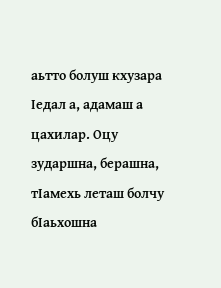аьтто болуш кхузара Іедал а, адамаш а цахилар. Оцу зударшна, берашна, тІамехь леташ болчу бІаьхошна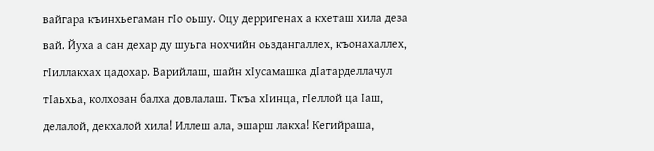вайгара къинхьегаман гІо оьшу. Оцу дерригенах а кхеташ хила деза вай. Йуха а сан дехар ду шуьга нохчийн оьздангаллех, къонахаллех, гІиллакхах цадохар. Варийлаш, шайн хІусамашка дІатарделлачул тІаьхьа, колхозан балха довлалаш. Ткъа хІинца, гІеллой ца Іаш, делалой, декхалой хила! Иллеш ала, эшарш лакха! Кегийраша,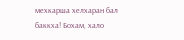мехкарша хелхаран бал баккха! Бохам, хало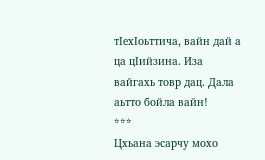тІехІоьттича, вайн дай а ца цІийзина. Иза вайгахь товр дац. Дала аьтто бойла вайн!
***
Цхьана эсарчу мохо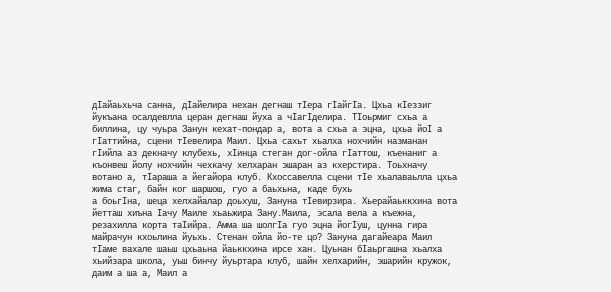дІайаьхьча санна, дІайелира нехан дегнаш тІера гІайгІа. Цхьа кІеззиг йукъана осалдевлла церан дегнаш йуха а чІагІделира. ТІоьрмиг схьа а биллина, цу чуьра Занун кехат-пондар а, вота а схьа а эцна, цхьа йоІ а гІаттийна, сцени тІевелира Маил. Цхьа сахьт хьалха нохчийн назманан гІийла аз декначу клубехь, хІинца стеган дог-ойла гІаттош, къенаниг а къонвеш йолу нохчийн чехкачу хелхаран эшаран аз кхерстира. Тоьхначу вотано а, тІараша а йегайора клуб. Кхоссавелла сцени тІе хьалаваьлла цхьа жима стаг, байн ког шаршош, гуо а баьхьна, каде бухь
а боьгІна, шеца хелхайалар доьхуш, Зануна тІевирзира. Хьерайаьккхина вота йетташ хиъна Іачу Маиле хьаьжира Зану.Маила, эсала вела а къежна, резахилла корта таІийра. Амма ша шолгІа гуо эцна йогІуш, цунна гира майрачун кхоьлина йуьхь. Стенан ойла йо-те цо? Зануна дагайеара Маил тІаме вахале шаьш цхьаьна йаьккхина ирсе хан. Цуьнан бІаьргашна хьалха хьийзара школа, уьш бинчу йуьртара клуб, шайн хелхарийн, эшарийн кружок, даим а ша а, Маил а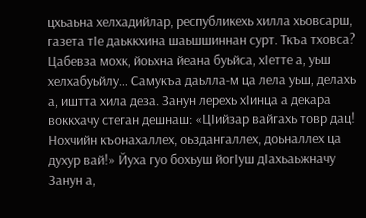цхьаьна хелхадийлар, республикехь хилла хьовсарш, газета тІе даьккхина шаьшшиннан сурт. Ткъа тховса? Цабевза мохк, йоьхна йеана буьйса, хІетте а, уьш хелхабуьйлу… Самукъа даьлла-м ца лела уьш, делахь а, иштта хила деза. Занун лерехь хІинца а декара воккхачу стеган дешнаш: «ЦІийзар вайгахь товр дац! Нохчийн къонахаллех, оьздангаллех, доьналлех ца духур вай!» Йуха гуо бохьуш йогІуш дІахьаьжначу Занун а,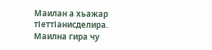Маилан а хьажар тІеттІанисделира. Маилна гира чу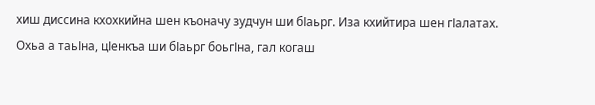хиш диссина кхохкийна шен къоначу зудчун ши бІаьрг. Иза кхийтира шен гІалатах. Охьа а таьІна, цІенкъа ши бІаьрг боьгІна, гал когаш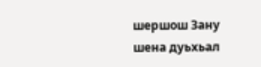шершош Зану шена дуьхьал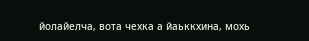йолайелча, вота чехка а йаьккхина, мохь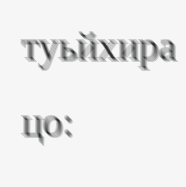туьйхира цо: